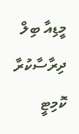މީޑިއާ ބިލް ދިރާސާކުރާ ކޮމިޓީ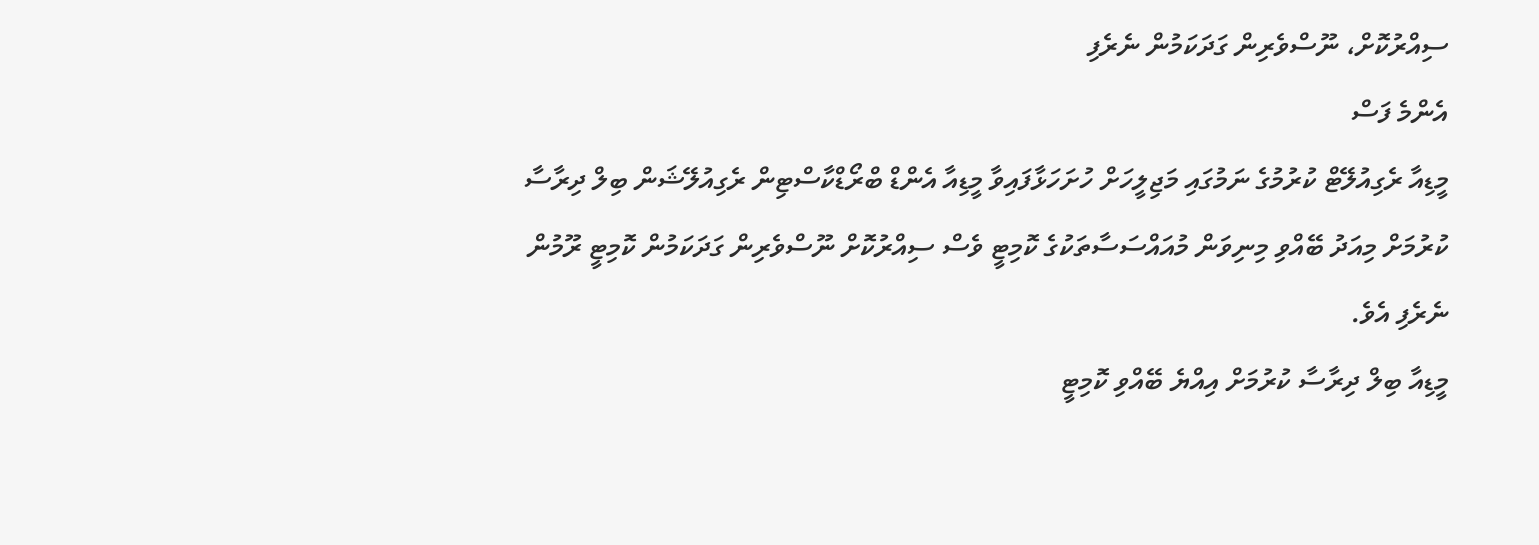ސިއްރުކޮށް، ނޫސްވެރިން ގަދަކަމުން ނެރެފި
އެންމެ ފަސް
މީޑިއާ ރެގިއުލޭޓް ކުރުމުގެ ނަމުގައި މަޖިލީހަށް ހުށަހަޅާފައިވާ މީޑިއާ އެންޑް ބްރޯޑްކާސްޓިން ރެގިއުލޭޝަން ބިލް ދިރާސާ ކުރުމަށް މިއަދު ބޭއްވި މިނިވަން މުއައްސަސާތަކުގެ ކޮމިޓީ ވެސް ސިއްރުކޮށް ނޫސްވެރިން ގަދަކަމުން ކޮމިޓީ ރޫމުން ނެރެފި އެވެ.
މީޑިއާ ބިލް ދިރާސާ ކުރުމަށް އިއްޔެ ބޭއްވި ކޮމިޓީ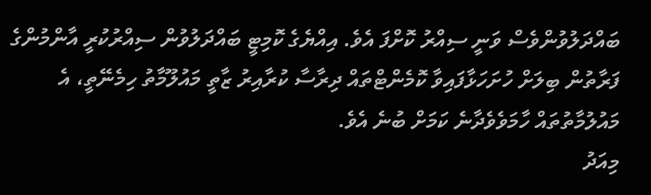ބައްދަލުވުންވެސް ވަނީ ސިއްރު ކޮށްފަ އެވެ. އިއްޔެގެ ކޮމިޓީ ބައްދަލުވުން ސިއްރުކުރީ އާންމުންގެ ފަރާތުން ބިލަށް ހުށަހަޅާފައިވާ ކޮމެންޓްތައް ދިރާސާ ކުރާއިރު ޒާތީ މައުލޫމާތު ހިމެނޭތީ، އެ މައުލުމާތުތައް ހާމަވެވެދާނެ ކަމަށް ބުނެ އެވެ.
މިއަދު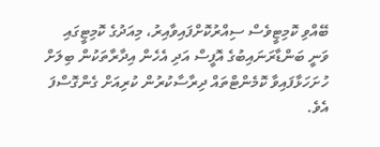ބޭއްވި ކޮމިޓީވެސް ސިއްރުކޮށްފައިވާއިރު، މިއަދުގެ ކޮމިޓީގައި ވަނީ ބަންޑާރަނައިބުގެ އޮފީސް އަދި އެހެން އިދާރާތަކުން ބިލަށް ހުށަހަޅާފައިވާ ކޮމެންޓްތައް ދިރާސާކުރުން ކުރިއަށް ގެންގޮސްފަ އެވެ.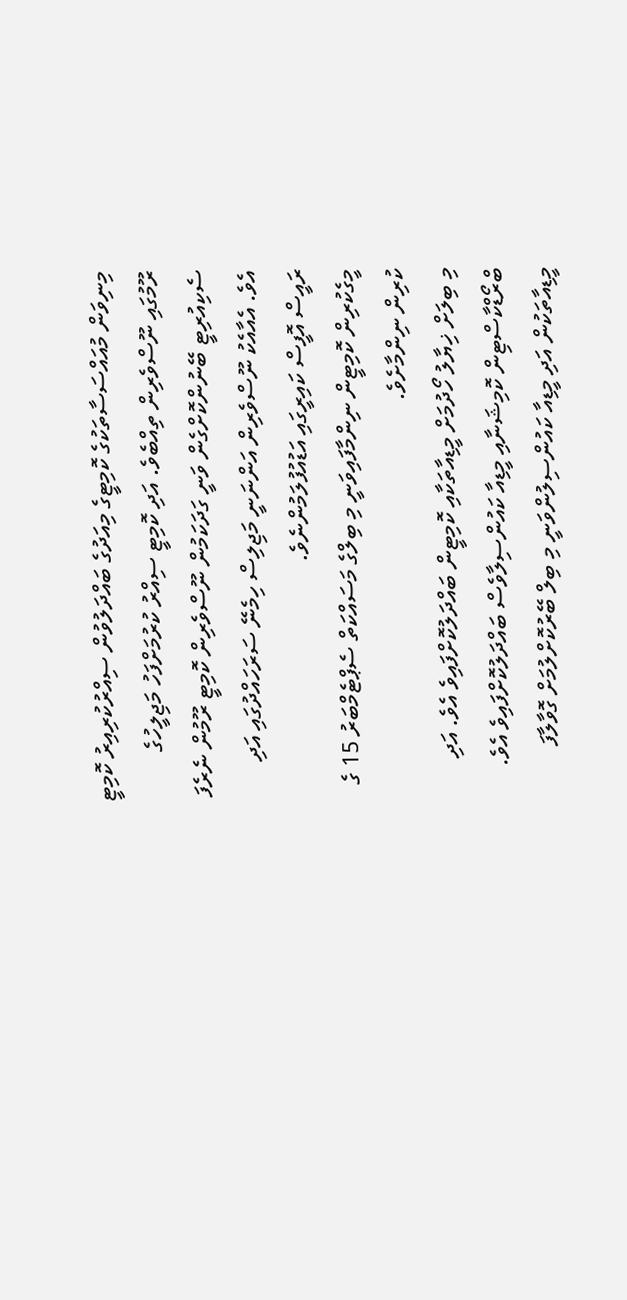މިނިވަން މުއައްސަސާތަކުގެ ކޮމިޓީގެ މިއަދުގެ ބައްދަލުވުން ސިއްރުކުރިއިރު ކޮމިޓީ ރޫމުގައި ނޫސްވެރިން ތިއްބެވެ. އަދި ކޮމިޓީ ސިއްރު ކުރުމަށްފަހު މަޖިލީހުގެ ސެކިއުރިޓީ ބޭނުންކޮށްގެން ވަނީ ގަދަކަމުން ނޫސްވެރިން ކޮމިޓީ ރޫމުން ނެރެފަ އެވެ. އެއާއެކު ނޫސްވެރިން އަންނަނީ މަޖިލިސް ހިމެނޭ ސަރަހައްދުގައި އަދި ރައީސް އޮފީސް ކައިރީގައި އަޑުއުފުލަމުންނެވެ.
މީގެކުރިން ކޮމިޓީން ނިންމާފައިވަނީ މި ބިލްގެ މަސައްކަތް ސެޕްޓެމްބަރު 15 ގެ ކުރިން ނިންމާށެވެ.
މި ބިލަށް ޚިޔާލު ހޯދުމަށް މީޑިއާތަކާއި ކޮމިޓީން ބައްދަލުކޮށްފައިވެ އެވެ. އަދި ބްރޯޑްކާސްޓިން ކޮމިޝަނާއި މީޑިއާ ކައުންސިލާވެސް ބައްދަލުކޮށްފައިވެ އެވެ. މީޑިއާތަކުން އަދި މީޑިއާ ކައުންސިލުންވަނީ މި ބިލް ބޭރުކޮށްލުމަށް ގޮވާލާފަ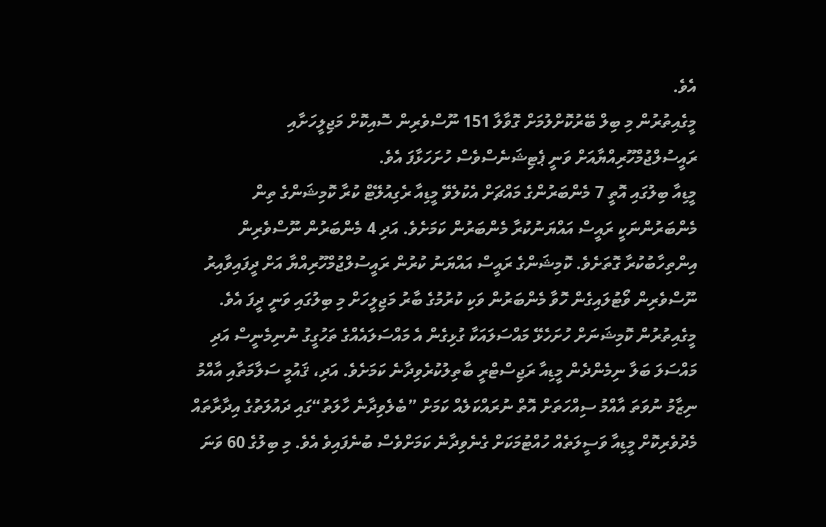އެވެ.
މީގެއިތުރުން މި ބިލް ބޭރުކޮށްލުމަށް ގޮވާލާ 151 ނޫސްވެރިން ސޮއިކޮށް މަޖިލީހަށާއި ރައީސުލްޖުމްހޫރިއްޔާއަށް ވަނީ ޕެޓިޝަނެސްވެސް ހުށަހަޅާފަ އެވެ.
މީޑިއާ ބިލުގައި އޮތީ 7 މެންބަރުންގެ މައްޗަށް އެކުލެވޭ މީޑިއާ ރެގިއުލޭޓް ކުރާ ކޮމިޝަންގެ ތިން މެންބަރުންނަކީ ރައީސް އައްޔަނުކުރާ މެންބަރުން ކަމަށެވެ. އަދި 4 މެންބަރުން ނޫސްވެރިން އިންތިހާބުކުރާ ގޮތަށެވެ. ކޮމިޝަންގެ ރައީސް އައްޔަނު ކުރުން ރައީސުލްޖުމްހޫރިއްޔާ އަށް ދީފައިވާއިރު ނޫސްވެރިން ވޯޓުލައިގެން ހޮވާ މެންބަރުން ވަކި ކުރުމުގެ ބާރު މަޖިލީހަށް މި ބިލުގައި ވަނީ ދީފަ އެވެ. މީގެއިތުރުން ކޮމިޝަނަށް ހުށަހެޅޭ މައްސަލައަކާ ގުޅިގެން އެ މައްސަލައެއްގެ ތަހުގީގު ނުނިމެނީސް އަދި މައްސަލަ ބަލާ ނިމެންދެން މީޑިއާ ރަޖިސްޓްރީ ބާތިލުކުރެވިދާނެ ކަމަށެވެ. އަދި، ޤައުމީ ސަލާމަތާއި އާއްމު ނިޒާމު ނުވަތަ އާއްމު ސިއްހަތަށް އޮތް ނުރައްކަލެއް ކަމަށް ”ބެލެވިދާނެ ހާލަތު“ގައި ދައުލަތުގެ އިދާރާތައް މެދުވެރިކޮށް މީޑިއާ ވަސީލަތެއް ހުއްޓުމަކަށް ގެނެވިދާނެ ކަމަށްވެސް ބުނެފައިވެ އެވެ. މި ބިލުގެ 60 ވަނަ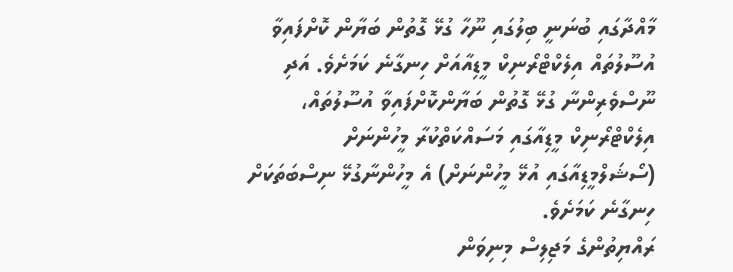މާއްދާގައި ބުނަނީ ބިލުގައި ނޫހާ ގުޅޭ ގޮތުން ބަޔާން ކޮށްފައިވާ އުސޫލުތައް އިލެކްޓްރޯނިކް މީޑިއާއަށް ހިނގާނެ ކަމަށެވެ. އަދި ނޫސްވެރިންނާ ގުޅޭ ގޮތުން ބަޔާންކޮށްފައިވާ އުސޫލުތައް، އިލެކްޓްރޯނިކް މީޑިއާގައި މަސައްކަތްކުރާ މީހުންނަށް (ސޯޝަލްމީޑިއާގައި އުޅޭ މީހުންނަށް) އެ މީހުންނާގުޅޭ ނިސްބަތަކަށް ހިނގާނެ ކަމަށެވެ.
ރައްޔިތުންގެ މަޖިލިސް މިނިވަން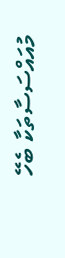މުއައްސަސާތަކާ ބެހޭ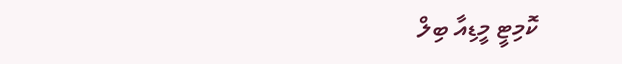ކޮމިޓީ މީޑިއާ ބިލް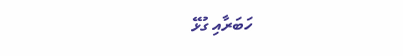ހަބަރާއި ގުޅޭ